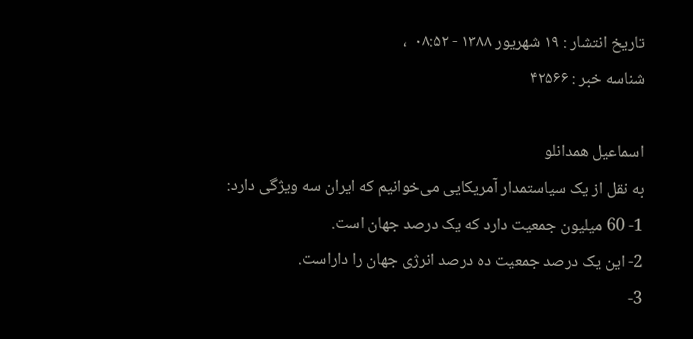تاریخ انتشار : ۱۹ شهريور ۱۳۸۸ - ۰۸:۵۲  ،
شناسه خبر : ۴۲۵۶۶

اسماعیل همدانلو
به نقل از یک سیاستمدار آمریکایی می‌خوانیم که ایران سه ویژگی دارد:
1- 60 میلیون جمعیت دارد که یک درصد جهان است.
2- این یک درصد جمعیت ده درصد انرژی جهان را داراست.
3-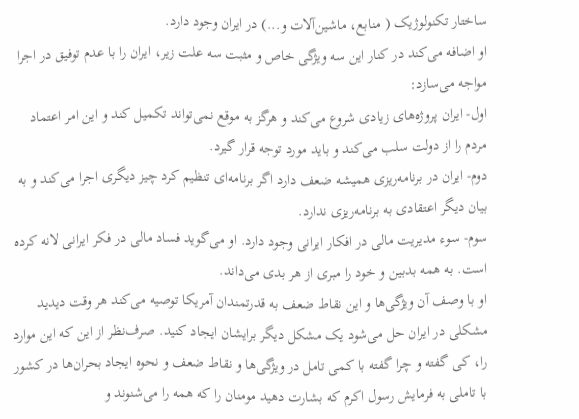ساختار تکنولوژیک ( منابع، ماشین‌آلات و...) در ایران وجود دارد.
او اضافه می‌کند در کنار این سه ویژگی خاص و مثبت سه علت زیر، ایران را با عدم توفیق در اجرا مواجه می‌سازد:
اول- ایران پروژه‌های زیادی شروع می‌کند و هرگز به موقع نمی‌تواند تکمیل کند و‌ این امر اعتماد مردم را از دولت سلب می‌کند و باید مورد توجه قرار گیرد.
دوم- ایران در برنامه‌ریزی همیشه ضعف دارد اگر برنامه‌ای تنظیم کرد چیز دیگری اجرا می‌کند و به بیان دیگر اعتقادی به برنامه‌ریزی ندارد.
سوم- سوء مدیریت مالی در افکار ایرانی وجود دارد. او می‌گوید فساد مالی در فکر‌ ایرانی لانه کرده است. به همه بدبین و خود را مبری از هر بدی می‌داند.
او با وصف آن ویژگی‌ها و‌ این نقاط ضعف به قدرتمندان آمریکا توصیه می‌کند هر وقت دیدید مشکلی در‌ ایران حل می‌شود یک مشکل دیگر برایشان‌ ایجاد کنید. صرف‌نظر از‌ این که‌ این موارد را، کی گفته و چرا گفته با کمی ‌تامل در ویژگی‌ها و نقاط ضعف و نحوه‌ ایجاد بحران‌ها در کشور با تاملی به فرمایش رسول اکرم که بشارت دهید مومنان را که همه را می‌شنوند و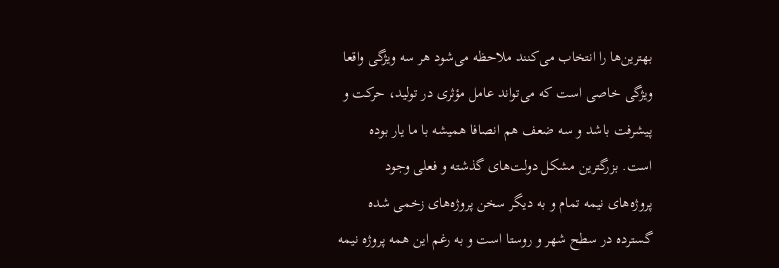بهترین‌ها را انتخاب می‌کنند ملاحظه می‌شود هر سه ویژگی واقعا ویژگی خاصی است که می‌تواند عامل مؤثری در تولید، حرکت و پیشرفت باشد و سه ضعف هم انصافا همیشه با ما یار بوده است. بزرگترین مشکل دولت‌های گذشته و فعلی وجود پروژه‌های نیمه‌ تمام و به دیگر سخن پروژه‌های زخمی ‌شده گسترده در سطح شهر و روستا است و به رغم‌ این همه پروژه نیمه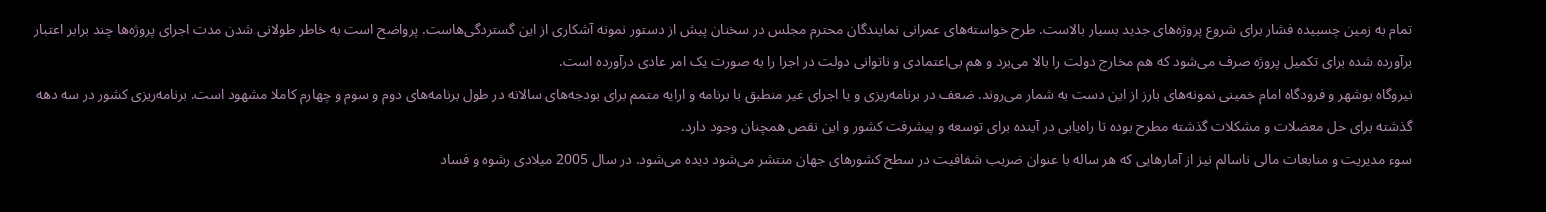تمام به زمین چسبیده فشار برای شروع پروژه‌های جدید بسیار بالاست. طرح خواسته‌های عمرانی نمایندگان محترم مجلس در سخنان پیش از دستور نمونه آشکاری از این گستردگی‌هاست. پرواضح است به خاطر طولانی شدن مدت اجرای پروژه‌ها چند برابر اعتبار برآورده شده برای تکمیل پروژه صرف می‌شود که هم مخارج دولت را بالا می‌برد و هم بی‌اعتمادی و ناتوانی دولت در اجرا را به صورت یک امر عادی درآورده است.
نیروگاه بوشهر و فرودگاه امام خمینی نمونه‌های بارز از این دست به شمار می‌روند. ضعف در برنامه‌ریزی و یا اجرای غیر منطبق با برنامه و ارایه متمم برای بودجه‌های سالانه در طول برنامه‌های دوم و سوم و چهارم کاملا مشهود است. برنامه‌ریزی کشور در سه دهه گذشته برای حل معضلات و مشکلات گذشته مطرح بوده تا راه‌یابی در آینده برای توسعه و پیشرفت کشور و‌ این نقص همچنان وجود دارد.
سوء مدیریت و منابعات مالی ناسالم نیز از آمارهایی که هر ساله با عنوان ضریب شفافیت در سطح کشورهای جهان منتشر می‌شود دیده می‌شود. در سال 2005 میلادی رشوه و فساد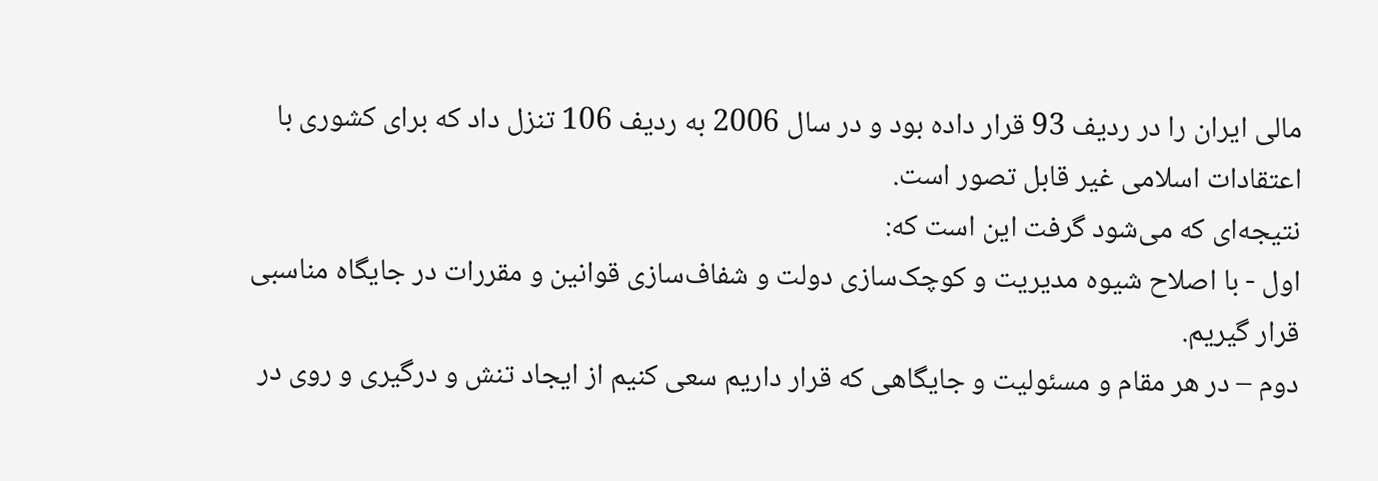مالی‌ ایران را در ردیف 93 قرار داده بود و در سال 2006 به ردیف 106 تنزل داد که برای کشوری با اعتقادات اسلامی‌ غیر قابل تصور است.
نتیجه‌ای که می‌شود گرفت‌ این است که:
اول - با اصلاح شیوه مدیریت و کوچک‌سازی دولت و شفاف‌سازی قوانین و مقررات در جایگاه مناسبی قرار گیریم.
دوم – در هر مقام و مسئولیت و جایگاهی که قرار داریم سعی کنیم از ‌ایجاد تنش و درگیری و روی در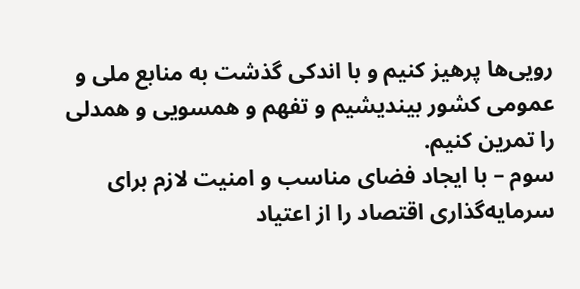رویی‌ها پرهیز کنیم و با ‌اندکی گذشت به منابع ملی و عمومی ‌کشور بیندیشیم و تفهم و همسویی و همدلی را تمرین کنیم.
سوم – با‌ ایجاد فضای مناسب و امنیت لازم برای سرمایه‌گذاری اقتصاد را از اعتیاد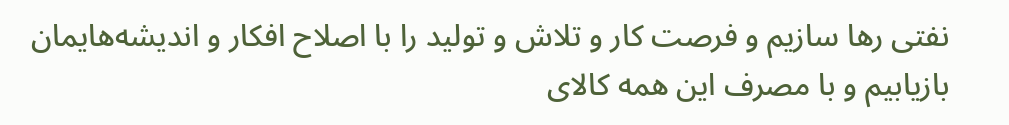نفتی رها سازیم و فرصت کار و تلاش و تولید را با اصلاح افکار و‌ اندیشه‌هایمان بازیابیم و با مصرف‌ این همه کالای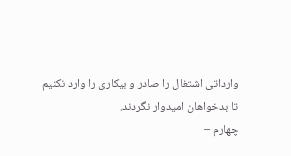وارداتی اشتغال را صادر و بیکاری را وارد نکنیم تا بدخواهان امیدوار نگردند.
چهارم –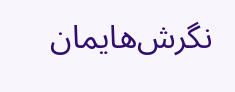نگرش‌هایمان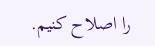را اصلاح کنیم.